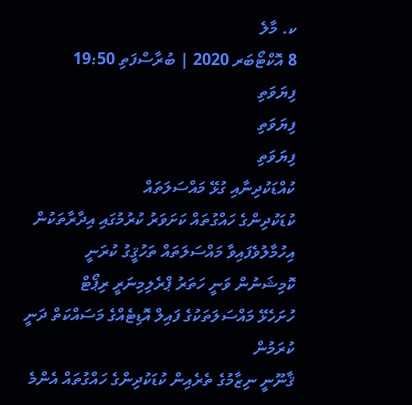ކ. މާލެ
8 އޮކްޓޯބަރ 2020 | ބުރާސްފަތި 19:50
ފިޔަވަތި
ފިޔަވަތި
ފިޔަވަތި
ކުއްޑަކުދިނާއި ގުޅޭ މައްސަލަތައް
ކުޑަކުދިންގެ ހައްގުތައް ކަށަވަރު ކުރުމުގައި އިދާރާތަކުން އިހުމާލުވެފައިވާ މައްސަލަތައް ތަހުޤީގު ކުރަނީ
ކޮމިޝަނުން ވަނީ ހަތަރު ޕްރެލިމިނަރީ ރިޕޯޓް
ހުށަހެޅޭ މައްސަލަތަކުގެ ފައިލް އޮޑިޓެއްގެ މަސައްކަތް ދަނީ ކުރަމުން
ޤާނޫނީ ނިޒާމުގެ ތެރެއިން ކުޑަކުދިންގެ ހައްގުތައް އެންމެ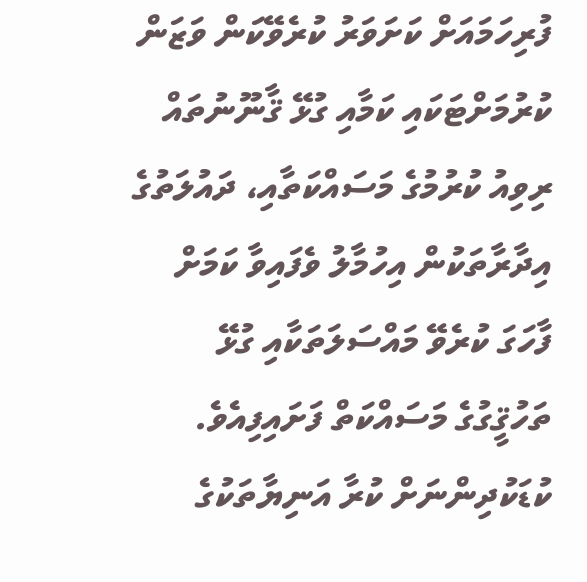ފުރިހަމައަށް ކަށަވަރު ކުރެވޭކަން ވަޒަން ކުރުމަށްޓަކައި ކަމާއި ގުޅޭ ޤާނޫނުތައް ރިވިއު ކުރުމުގެ މަސައްކަތާއި، ދައުލަތުގެ އިދާރާތަކުން އިހުމާލު ވެފައިވާ ކަމަށް ފާހަގަ ކުރެވޭ މައްސަލަތަކާއި ގުޅޭ ތަހުޤީގުގެ މަސައްކަތް ފަށައިފިއެވެ.
ކުޑަކުދިންނަށް ކުރާ އަނިޔާތަކުގެ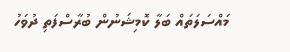މައްސަލަތައް ބަލާ ކޮމިޝަނުން ބުރާސްފަތި ދުވަހު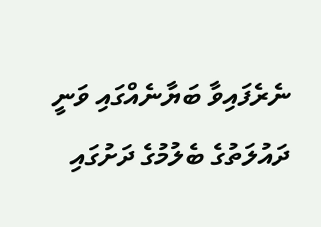ނެރެފައިވާ ބަޔާނެއްގައި ވަނީ ދައުލަތުގެ ބެލުމުގެ ދަށުގައި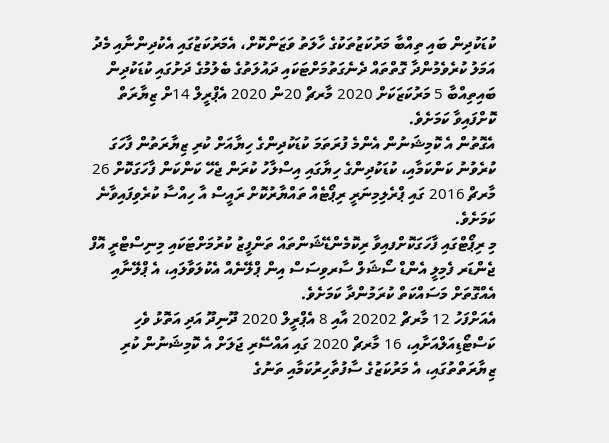ކުޑަކުދިން ބައި ތިއްބާ މަރުކަޒުތަކުގެ ހާލަތު ވަޒަންކޮށް، އެމަރުކަޒުގައި އެކުދިންނާއި މެދު އަމަލު ކުރެވެމުންދާ ގޮތްތައް ދެނެގަތުމަށްޓަކައި ދައުލަތުގެ ބެލުމުގެ ދަށުގައި ކުޑަކުދިން ބައިތިއްބާ 5 މަރުކަޒަކަށް 2020 މާރޗް 20ން 2020 އެޕްރީލް 14ށް ޒިޔާރަތް ކޮށްފައިވާ ކަމަށެވެ.
އެގޮތުން އެ ކޮމިޝަނުން އެންމެ ފުރަތަމަ ކުޑަކުދިންގެ ހިޔާއަށް ކުރި ޒިޔާރަތުން ފާހަގަ ކުރެވުނު ކަންކަމާއި، ކުޑަކުދިންގެ ހިޔާގައި އިސްލާހު ކުރަން ޖެހޭ ކަންކަން ފާހަގަކޮށް 26 މާރޗް 2016 ގައި ޕްރެލިމިނަރީ ރިޕޯޓެއް ތައްޔާރުކޮށް ރައީސް އާ ހިއްސާ ކުރެވިފައިވާނެ ކަމަށެވެ.
މި ރިޕޯޓްގައި ފާހަގަކޮށްފއިވާ ރިކޮމެންޑޭޝަންތައް ތަންފީޒު ކުރުމަށްޓަކައި މިނިސްޓްރީ އޮފް ޖެންޑަރ ފެމިލީ އެންޑް ސޯޝަލް ސާރވިސަސް އިން ޕްލޭނެއް އެކުލަވާލައި، އެ ޕްލޭނާއި އެއްގޮތަށް މަސައްކަތް ކުރަމުންދާ ކަމަށެވެ.
އެއަށްފަހު 12 މާރޗް 20202 އާއި 8 އެޕްރީލް 2020 ދޫނިދޫ އަދި އަތޮޅު ވެހި ކަސްޓޯޑިއަލްއަށާއި، 16 މާރޗް 2020 ގައި އައްސޭރި ޖަލަށް އެ ކޮމިޝަނުން ކުރި ޒިޔާރަތްތުގައި، އެ މަރުކަޒުގެ ސާފުތާހިރުކަމާއި ތަނުގެ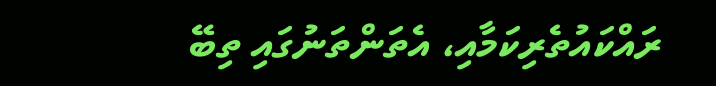ރައްކައުތެރިކަމާއި، އެތަންތަނުގައި ތިބޭ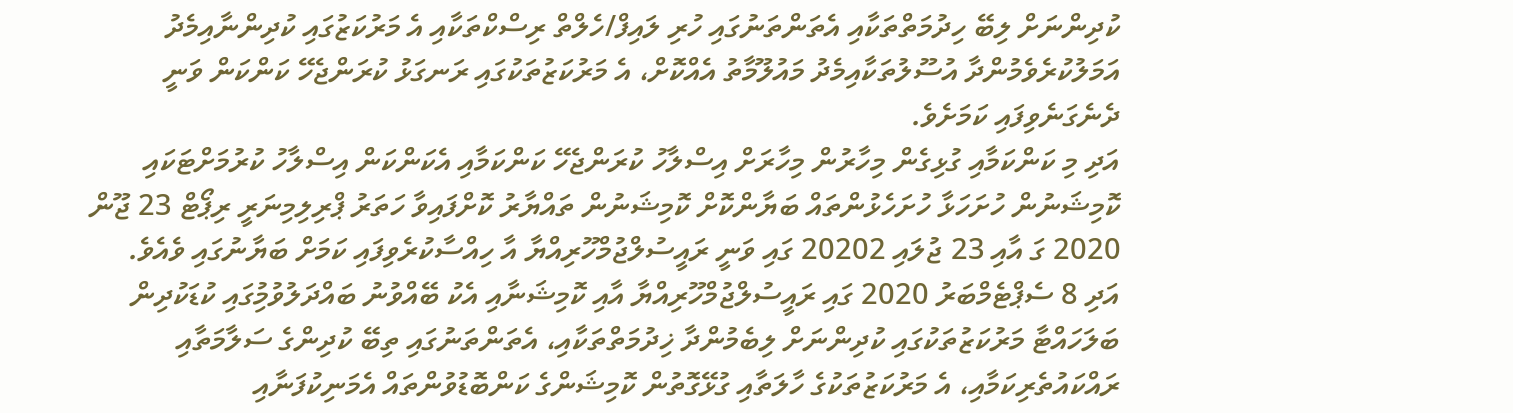ކުދިންނަށް ލިބޭ ހިދުމަތްތަކާއި އެތަންތަނުގައި ހުރި ލައިފް/ހެލްތް ރިސްކްތަކާއި އެ މަރުކަޒުގައި ކުދިންނާއިމެދު އަމަލުކުރެވެމުންދާ އުސޫލުތަކާއިމެދު މައުލޫމާތު އެއްކޮށް، އެ މަރުކަޒުތަކުގައި ރަނގަޅު ކުރަންޖެހޭ ކަންކަން ވަނީ ދެނެގަނެވިފައި ކަމަށެވެ.
އަދި މި ކަންކަމާއި ގުޅިގެން މިހާރުން މިހާރަށް އިސްލާހު ކުރަންޖެހޭ ކަންކަމާއި އެކަންކަން އިސްލާހު ކުރުމަށްޓަކައި ކޮމިޝަނުން ހުށަހަޅާ ހުށަހެޅުންތައް ބަޔާންކޮށް ކޮމިޝަނުން ތައްޔާރު ކޮށްފައިވާ ހަތަރު ޕްރިލިމިނަރީ ރިޕޯޓް 23 ޖޫން 2020 ގަ އާއި 23 ޖުލައި 20202 ގައި ވަނީ ރައީސުލްޖުމްހޫރިއްޔާ އާ ހިއްސާކުރެވިފައި ކަމަށް ބަޔާނުގައި ވެއެވެ.
އަދި 8 ސެޕްޓެމްބަރު 2020 ގައި ރައީސުލްޖުމްހޫރިއްޔާ އާއި ކޮމިޝަނާއި އެކު ބޭއްވުނު ބައްދަލުވުމިުގައި ކުޑަކުދިން ބަލަހައްޓާ މަރުކަޒުތަކުގައި ކުދިންނަށް ލިބެމުންދާ ޚިދުމަތްތަކާއި، އެތަންތަނުގައި ތިބޭ ކުދިންގެ ސަލާމަތާއި ރައްކައުތެރިކަމާއި، އެ މަރުކަޒުތަކުގެ ހާލަތާއި ގުޅޭގޮތުން ކޮމިޝަންގެ ކަންބޮޑުވުންތައް އެމަނިކުފަނާއި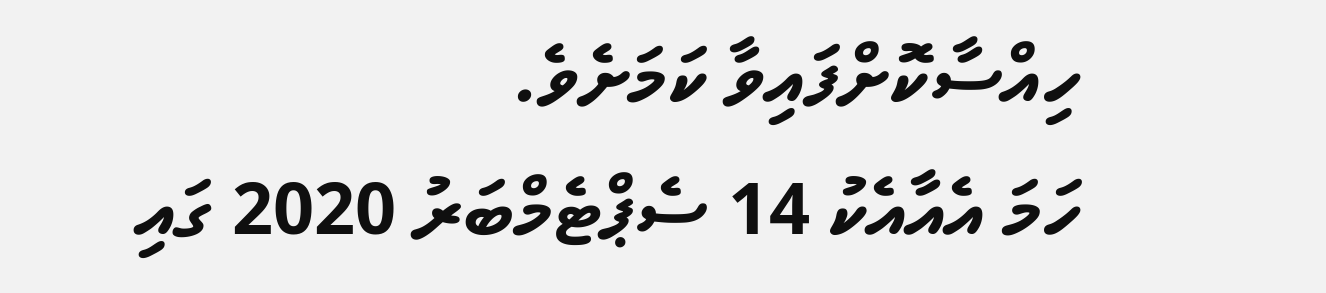ހިއްސާކޮށްފައިވާ ކަމަށެވެ.
ހަމަ އެއާއެކު 14 ސެޕްޓެމްބަރު 2020 ގައި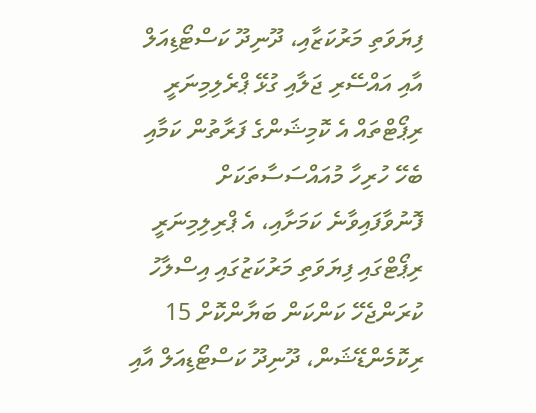ފިޔަވަތި މަރުކަޒާއި، ދޫނިދޫ ކަސްޓޯޑިއަލް އާއި އައްސޭރި ޖަލާއި ގުޅޭ ޕްރެލިމިނަރީ ރިޕޯޓްތައް އެ ކޮމިޝަންގެ ފަރާތުން ކަމާއި ބެހޭ ހުރިހާ މުއައްސަސާތަކަށް ފޮނުވާފައިވާނެ ކަމަށާއި، އެ ޕްރިލިމިނަރީ ރިޕޯޓްގައި ފިޔަވަތި މަރުކަޒުގައި އިސްލާހު ކުރަންޖެހޭ ކަންކަން ބަޔާންކޮށް 15 ރިކޮމެންޑޭޝަން، ދޫނިދޫ ކަސްޓޯޑިއަލް އާއި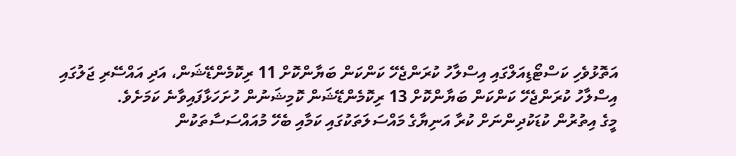އަތޮޅުވެހި ކަސްޓޯޑިއަލްގައި އިސްލާހު ކުރަންޖެހޭ ކަންކަން ބަޔާންކޮށް 11 ރިކޮމެންޑޭޝަން، އަދި އައްސޭރި ޖަލުގައި އިސްލާހު ކުރަންޖެހޭ ކަންކަން ބަޔާންކޮށް 13 ރިކޮމެންޑޭޝަން ކޮމިޝަނުން ހުށަހަޅާފައިވާނެ ކަމަށެވެ.
މީގެ އިތުރުން ކުޑަކުދިންނަށް ކުރާ އަނިޔާގެ މައްސަލަތަކުގައި ކަމާއި ބެހޭ މުއައްސަސާތަކުން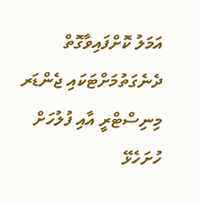އަމަލު ކޮށްފައިވާގޮތް ދެނެގަތުމަށްޓަކައި ޖެންޑަރ މިނިސްޓްރީ އާއި ފުލުހަށް ހުށަހެޅޭ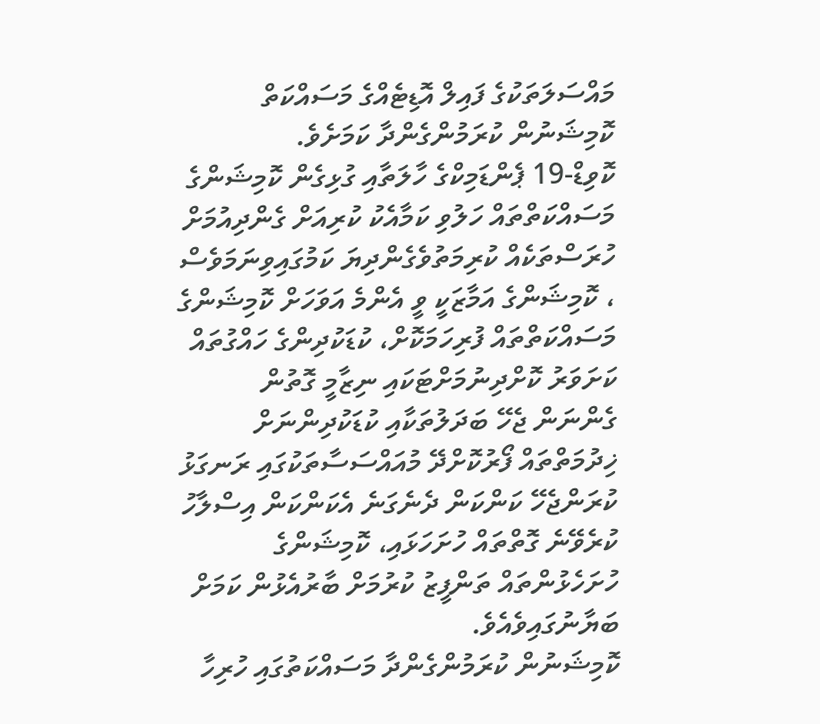މައްސަލަތަކުގެ ފައިލް އޮޑިޓެއްގެ މަސައްކަތް ކޮމިޝަނުން ކުރަމުންގެންދާ ކަމަށެވެ.
ކޮވިޑް-19 ޕެންޑަމިކްގެ ހާލަތާއި ގުޅިގެން ކޮމިޝަންގެ މަސައްކަތްތައް ހަލުވި ކަމާއެކު ކުރިއަށް ގެންދިއުމަށް ހުރަސްތަކެއް ކުރިމަތުވެގެންދިޔަ ކަމުގައިވިނަމަވެސް ، ކޮމިޝަންގެ އަމާޒަކީ ވީ އެންމެ އަވަހަށް ކޮމިޝަންގެ މަސައްކަތްތައް ފުރިހަމަކޮށް، ކުޑަކުދިންގެ ހައްގުތައް ކަށަވަރު ކޮށްދިނުމަށްޓަކައި ނިޒާމީ ގޮތުން ގެންނަން ޖެހޭ ބަދަލުތަކާއި ކުޑަކުދިންނަށް ޚިދުމަތްތައް ފޯރުކޮށްދޭ މުއައްސަސާތަކުގައި ރަނގަޅު ކުރަންޖެހޭ ކަންކަން ދެނެގަނެ އެކަންކަން އިސްލާހު ކުރެވޭނެ ގޮތްތައް ހުށަހަޅައި، ކޮމިޝަންގެ ހުށަހެޅުންތައް ތަންފީޒު ކުރުމަށް ބާރުއެޅުން ކަމަށް ބަޔާނުގައިވެއެވެ.
ކޮމިޝަނުން ކުރަމުންގެންދާ މަސައްކަތުގައި ހުރިހާ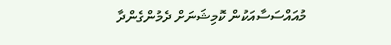މުއައްސަސާއަކުން ކޮމިޝަނަށް ދެމުންގެންދާ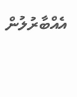އެއްބާރުލުން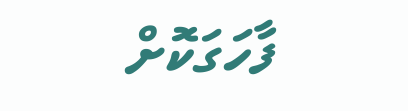ފާހަގަކޮށް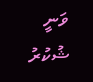ވަނީ ޝުކުރު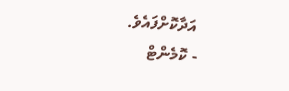އަދާކޮށްފައެވެ.
- ކޮމެންޓް